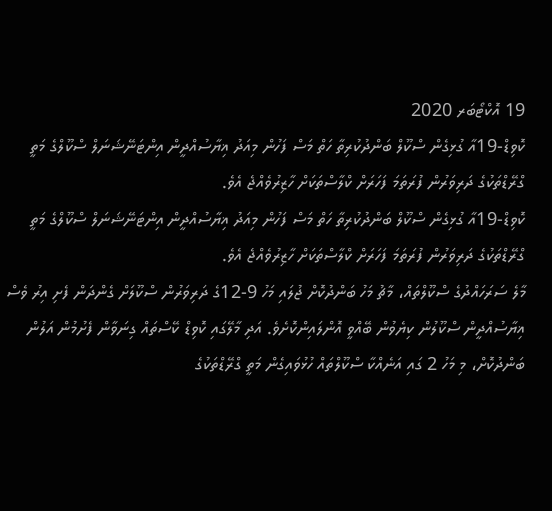19 އޮކްޓޯބަރ 2020
ކޮވިޑް-19އާ ގުޅިގެން ސްކޫލް ބަންދުކުރިތާ ހަތް މަސް ފަހުން މިއަދު ޣިޔާސުއްދީން އިންޓަނޭޝަނަލް ސްކޫލްގެ މަތީ ގްރޭޑްތަކުގެ ދަރިވަރުން ފުރަތަމަ ފަހަރަށް ކްލާސްތަކަށް ހާޒިރުވެއްޖެ އެވެ.
ކޮވިޑް-19އާ ގުޅިގެން ސްކޫލް ބަންދުކުރިތާ ހަތް މަސް ފަހުން މިއަދު ޣިޔާސުއްދީން އިންޓަނޭޝަނަލް ސްކޫލްގެ މަތީ ގްރޭޑްތަކުގެ ދަރިވަރުން ފުރަތަމަ ފަހަރަށް ކްލާސްތަކަށް ހާޒިރުވެއްޖެ އެވެ.
މާލެ ސަރަހައްދުގެ ސްކޫލްތައް، މާޗު މަހު ބަންދުކޮށް ޖުލައި މަހު 9-12ގެ ދަރިވަރުން ސްކޫލަށް ގެންދަން ފެށި އިރު ވެސް ޣިޔާސުއްދީން ސްކޫލުން ކިޔެވުން ބޭއްވީ އޮންލައިންކޮށެވެ. އަދި މާލޭގައި ކޮވިޑް ކޭސްތައް ގިނަވާން ފެށުމުން އަލުން ބަންދުކޮށް، މި މަހު 2 ގައި އަނެއްކާ ސްކޫލްތައް ހުޅުވައިގެން މަތީ ގްރޭޑްތަކުގެ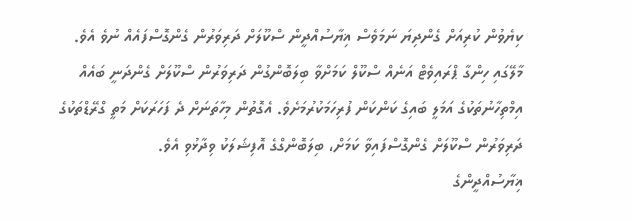ކިޔެވުން ކުރިއަށް ގެންދިޔަ ނަމަވެސް ޣިޔާސުއްދީން ސްކޫލަށް ދަރިވަރުން ގެންގޮސްފައެއް ނުވެ އެވެ.
މާލޭގައި ހިންގާ ޕްރައިވެޓް އަނެއް ސްކޫލް ކަމަށްވާ ބިލަބޮންގުން ދަރިވަރުން ސްކޫލަށް ގެންދަނީ ބައެއް އިމްތިހާނުތަކުގެ އަމަލީ ބައިގެ ކަންކަން ފުރިހަމަކުރުމަށެވެ. އެގޮތުން މިހާތަނަށް ދެ ފަހަރަކަށް މަތީ ގްރޭޑްތަކުގެ ދަރިވަރުން ސްކޫލަށް ގެންގޮސްފައިވާ ކަމަށް، ބިލަބޮންގްގެ އޮފިޝަލަކު ވިދާޅުވި އެވެ.
ޣިޔާސުއްދީންގެ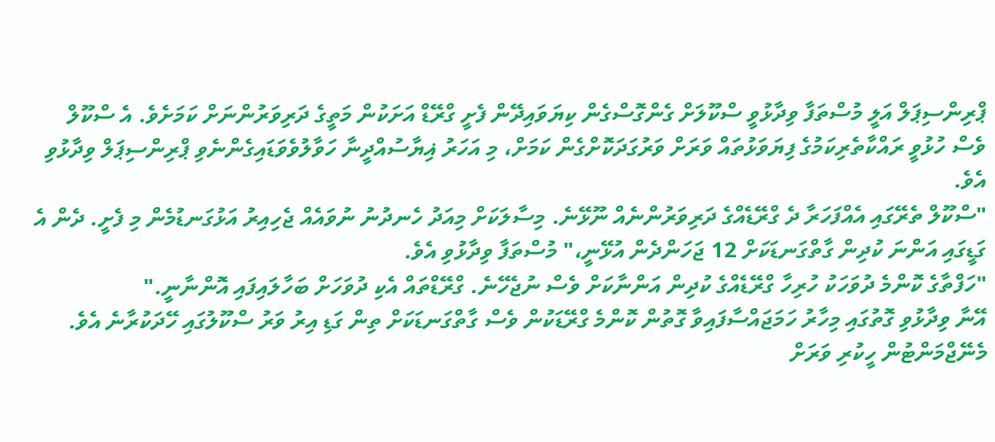ޕްރިންސިޕަލް އަލީ މުސްތަފާ ވިދާޅުވީ ސްކޫލަށް ގެންގޮސްގެން ކިޔަވައިދޭން ފެށީ ގްރޭޑް އަށަކުން މަތީގެ ދަރިވަރުންނަށް ކަމަށެވެ. އެ ސްކޫލް ވެސް ހުޅުވީ ރައްކާތެރިކަމުގެ ފިޔަވަޅުތައް ވަރަށް ވަރުގަދަކޮށްގެން ކަމަށް، މި އަހަރު ޣިޔާސުއްދީނާ ހަވާލުވެވަޑައިގެންނެވި ޕްރިންސިޕަލް ވިދާޅުވި އެވެ.
"ސްކޫލް ތެރޭގައި އެއްފަހަރާ ދެ ގްރޭޑެއްގެ ދަރިވަރުންނެއް ނޫޅޭނެ. މިސާލަކަށް މިއަދު ހެނދުނު ނުވައެއް ޖެހިއިރު އަޅުގަނޑުމެން މި ފެށީ. ދެން އެ ގަޑީގައި އަންނަ ކުދިން ގާތްގަނޑަކަށް 12 ޖަހަންދެން އުޅޭނީ،" މުސްތަފާ ވިދާޅުވި އެވެ.
"ހަފްތާގެ ކޮންމެ ދުވަހަކު ހުރިހާ ގްރޭޑެއްގެ ކުދިން އަންނާކަށް ވެސް ނުޖެހޭނެ. ގްރޭޑްތައް އެކި ދުވަހަށް ބަހާލައިފައި އޮންނާނީ."
އޭނާ ވިދާޅުވި ގޮތުގައި މިހާރު ހަމަޖައްސާފައިވާ ގޮތުން ކޮންމެ ގްރޭޑަކުން ވެސް ގާތްގަނޑަކަށް ތިން ގަޑި އިރު ވަރު ސްކޫލުގައި ހޭދަކުރާނެ އެވެ.
މެނޭޖްމަންޓުން ހީކުރި ވަރަށް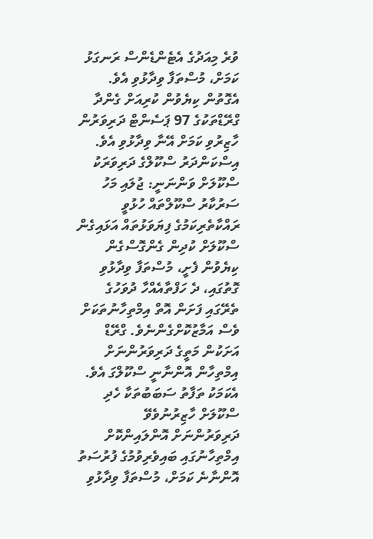ވުރެ މިއަދުގެ އެޓެންޑެންސް ރަނގަޅު ކަމަށް، މުސްތަފާ ވިދާޅުވި އެވެ. އެގޮތުން ކިޔެވުން ކުރިއަށް ގެންދާ ގްރޭޑްތަކުގެ 97 ޕަސެންޓް ދަރިވަރުން ހާޒިރުވި ކަމަށް އޭނާ ވިދާޅުވި އެވެ.
އިސްކަންދަރު ސްކޫލްގެ ދަރިވަރަކު ސްކޫލަށް ވަންނަނީ: ޖުލައި މަހު ސަރުކާރު ސްކޫލްތައް ހުޅުވީ ރައްކާތެރިކަމުގެ ފިޔަވަޅުތައް އަޅައިގެން
ސްކޫލަށް ކުދިން ގެންގޮސްގެން ކިޔެވުން ފެށީ، މުސްތަފާ ވިދާޅުވި ގޮތުގައި، ދެ ހަފްތާއެއްހާ ދުވަހުގެ ތެރޭގައި ފަށަން އޮތް އިމްތިހާނުތަކަށް ވެސް އަމާޒުކޮށްގެންނެވެ. ގްރޭޑް އަށަކުން މަތީގެ ދަރިވަރުންނަށް އިމްތިހާން އޮންނާނީ ސްކޫލްގަ އެވެ. އެކަމަކު ތަފާތު ސަބަބުތަކާ ހެދި ސްކޫލަށް ހާޒިރުނުވެވޭ ދަރިވަރުންނަށް އޮންލައިންކޮށް އިމްތިހާނުގައި ބައިވެރިވުމުގެ ފުރުސަތު އޮންނާނެ ކަމަށް، މުސްތަފާ ވިދާޅުވި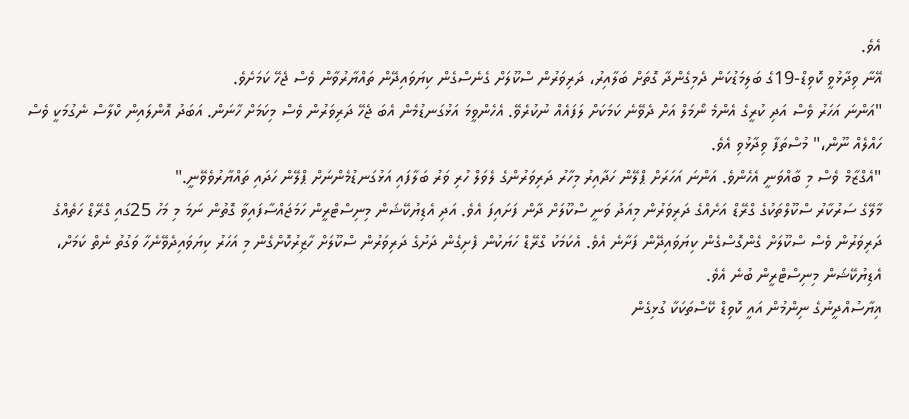އެވެ.
އޭނާ ވިދާޅުވީ ކޮވިޑް-19ގެ ބަލިމަޑުކަން ދެމިގެންދާ ގޮތަށް ބަލާއިރު، ދަރިވަރުން ސްކޫލަށް ގެނެސްގެން ކިޔަވައިދޭން ތައްޔާރުވާން ވެސް ޖެހޭ ކަމަށެވެ.
"އަންނަ އަހަރު ވެސް އަދި ކުރީގެ އެންމެ ނޯމަލް އަށް ދެވޭނެ ކަމަކަށް ލަފައެއް ނުކުރެވޭ. އެހެންވީމަ އަޅުގަނޑުމެން އެބަ ޖެހޭ ދަރިވަރުން ވެސް މިކަމަށް ހާނަން. އަބަދު އޮންލައިން ކްލާސް ނެގުމަކީ ވެސް ހައްލެއް ނޫން،" މުސްތަފާ ވިދާޅުވި އެވެ.
"އެގްޒާމް ވެސް މި ބާއްވަނީ އެހެންވެ. އަންނަ އަހަރަށް ޕްލޭން ހަދާއިރު މިހާރު ދަރިވަރުންގެ ލެވަލް ހުރި ވަރު ބަލާފައި އަޅުގަނޑުމެންނަށް ޕްލޭން ހަދައި ތައްޔާރުވެވޭނީ."
މާލޭގެ ސަރުކާރު ސްކޫލްތަކުގެ ގްރޭޑް އަށެއްގެ ދަރިވަރުން މިއަދު ވަނީ ސްކޫލަށް ދާން ފަށައިފަ އެވެ. އަދި އެޑިޔުކޭޝަން މިނިސްޓްރީން ހަމަޖައްސާފައިވާ ގޮތުން ނަމަ މި މަހު 25ގައި ގްރޭޑް ހަތެއްގެ ދަރިވަރުން ވެސް ސްކޫލަށް ގެންގޮސްގެން ކިޔަވައިދޭން ފަށާނެ އެވެ. އެކަމަކު ގްރޭޑް ހަޔަކުން ފެށިގެން ދަށުގެ ދަރިވަރުން ސްކޫލަށް ހާޒިރުކޮށްގެން މި އަހަރު ކިޔަވައިދެވޭނެހާ ވަގުތު ނެތް ކަމަށް، އެޑިޔުކޭޝަން މިނިސްޓްރީން ބުނެ އެވެ.
ޣިޔާސުއްދީނުގެ ނިންމުން އައީ ކޮވިޑް ކޭސްތަކަކާ ގުޅިގެން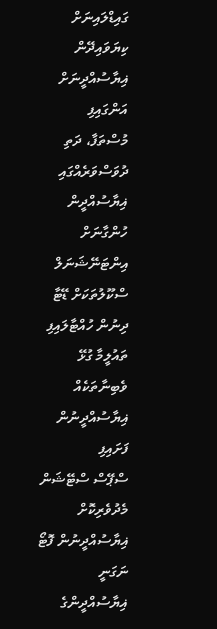ގައިޑްލައިނަށް ކިޔަވައިދޭން ޣިޔާސުއްދީނަށް އަންގައިފި
މުސްތަފާ، ދަތި ދުވަސްވަރެއްގައި ޣިޔާސުއްދީން ހުންގާނަށް
އިންޓަނޭޝަނަލް ސްކޫލުތަކަށް ޑޭޓާ ދިނުން ހުއްޓާލައިފި
ތައުލީމާ ގުޅޭ ވެބިނާތަކެއް ޣިޔާސުއްދީނުން ފަށައިފި
ސްޕޭސް ސްޓޭޝަން މެދުވެރިކޮށް ޣިޔާސުއްދީނުން ފޮޓޯ ނަގަނީ
ޣިޔާސުއްދީންގެ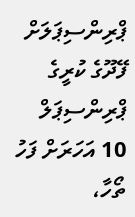ޕްރިންސިޕަލަށް ފޭދޫގެ ކުރީގެ ޕްރިންސިޕަލް
10 އަހަރަށް ފަހު ތޯހާ،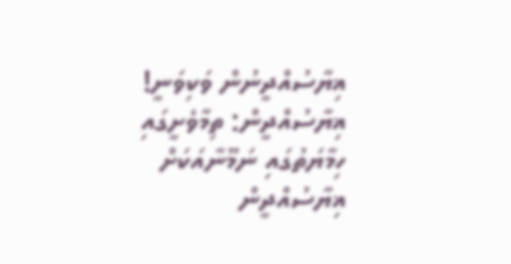ޣިޔާސުއްދީނުން ވަކިވަނީ!
ޣިޔާސުއްދީން: ތިމާވެށީގައި ހިމާޔަތުގައި ނަމޫނާއަކަށް
ޣިޔާސުއްދީން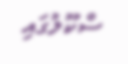ސްކޫލުގައި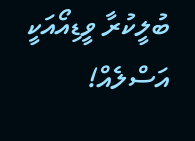ބުލީކުރާ ވީޑިއޯއަކީ އަސްލެއް!